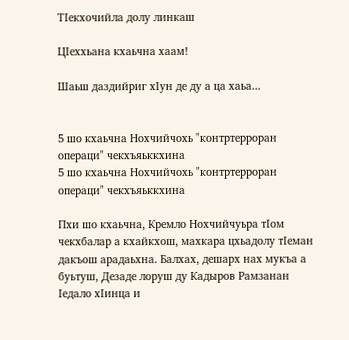ТIекхочийла долу линкаш

ЦIеххьана кхаьчна хаам!

Шаьш даздийриг хIун де ду а ца хаьа...


5 шо кхаьчна Нохчийчохь "контртерроран операци" чекхъяьккхина
5 шо кхаьчна Нохчийчохь "контртерроран операци" чекхъяьккхина

Пхи шо кхаьчна, Кремло Нохчийчуьра тIом чекхбалар а кхайкхош, махкара цхьадолу тIеман дакъош арадаьхна. Балхах, дешарх нах мукъа а буьтуш, Дезаде лоруш ду Кадыров Рамзанан Iедало хIинца и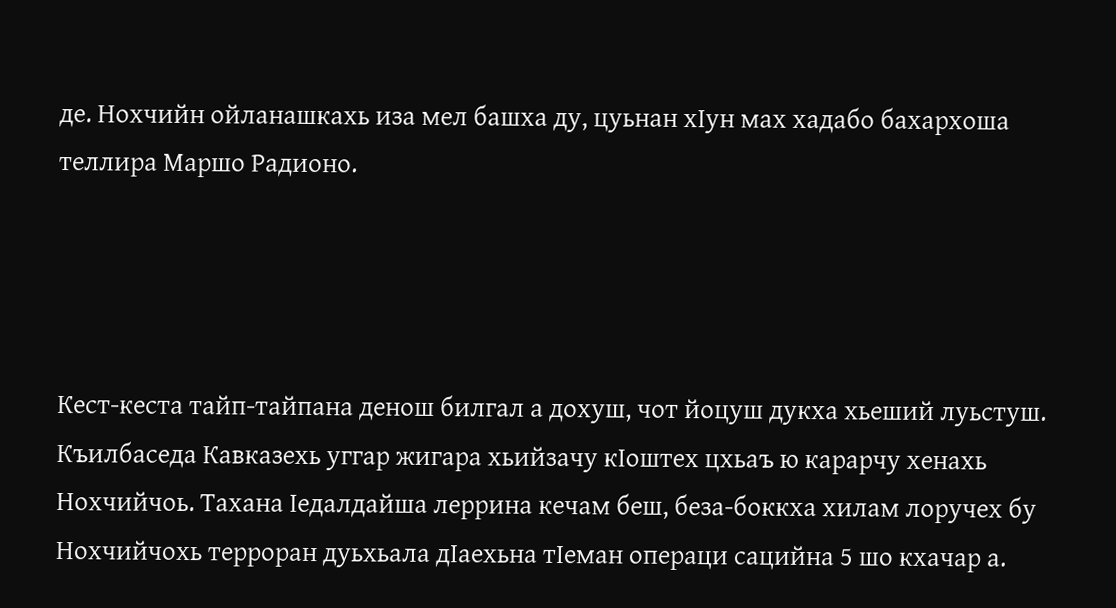де. Нохчийн ойланашкахь иза мел башха ду, цуьнан хIун мах хадабо бахархоша теллира Маршо Радионо.




Кест-кеста тайп-тайпана денош билгал а дохуш, чот йоцуш дукха хьеший луьстуш. Къилбаседа Кавказехь уггар жигара хьийзачу кIоштех цхьаъ ю карарчу хенахь Нохчийчоь. Тахана Iедалдайша леррина кечам беш, беза-боккха хилам лоручех бу Нохчийчохь терроран дуьхьала дIаехьна тIеман операци сацийна 5 шо кхачар а.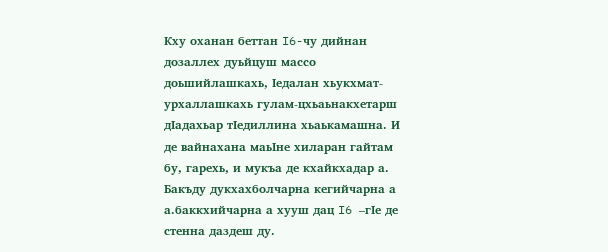Кху оханан беттан I6-чу дийнан дозаллех дуьйцуш массо доьшийлашкахь, Iедалан хьукхмат-урхаллашкахь гулам-цхьаьнакхетарш дIадахьар тIедиллина хьаькамашна. И де вайнахана маьIне хиларан гайтам бу, гарехь, и мукъа де кхайкхадар а. Бакъду дукхахболчарна кегийчарна а а.баккхийчарна а хууш дац I6 –гIе де стенна даздеш ду.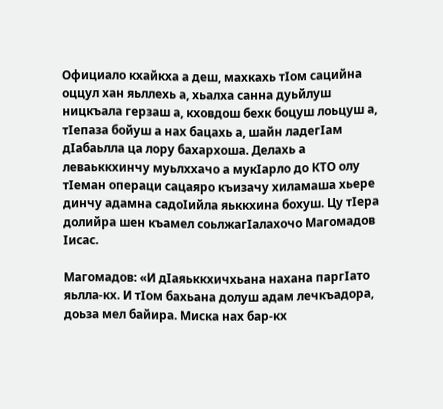Официало кхайкха а деш, махкахь тIом сацийна оццул хан яьллехь а, хьалха санна дуьйлуш ницкъала герзаш а, кховдош бехк боцуш лоьцуш а, тIепаза бойуш а нах бацахь а, шайн ладегIам дIабаьлла ца лору бахархоша. Делахь а леваьккхинчу муьлххачо а мукIарло до КТО олу тIеман операци сацаяро къизачу хиламаша хьере динчу адамна садоIийла яьккхина бохуш. Цу тIера долийра шен къамел соьлжагIалахочо Магомадов Iисас.

Магомадов: «И дIаяьккхичхьана нахана паргIато яьлла-кх. И тIом бахьана долуш адам лечкъадора, доьза мел байира. Миска нах бар-кх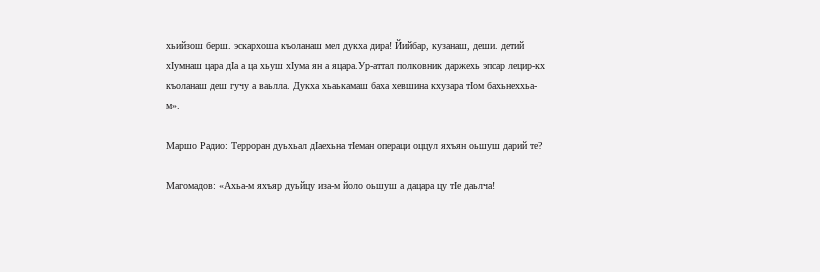хьийзош берш. эскархоша къоланаш мел дукха дира! Йийбар, кузанаш, деши. детий хIумнаш цара дIа а ца хьуш хIума ян а яцара.Ур-аттал полковник даржехь эпсар лецир-кх къоланаш деш гучу а ваьлла. Дукха хьаькамаш баха хевшина кхузара тIом бахьнеххьа-м».

Маршо Радио: Терроран дуьхьал дIаехьна тIеман операци оццул яхъян оьшуш дарий те?

Магомадов: «Ахьа-м яхъяр дуьйцу иза-м йоло оьшуш а дацара цу тIе даьлча!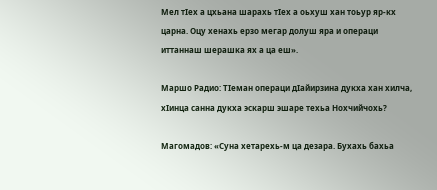Мел тIех а цхьана шарахь тIех а оьхуш хан тоьур яр-кх царна. Оцу хенахь ерзо мегар долуш яра и операци иттаннаш шерашка ях а ца еш».

Маршо Радио: ТIеман операци дIайирзина дукха хан хилча, хIинца санна дукха эскарш эшаре техьа Нохчийчохь?

Магомадов: «Суна хетарехь-м ца дезара. Бухахь бахьа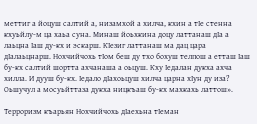меттиг а йоцуш салтий а, низамхой а хилча, кхин а тIе стенна кхуьйлу-м ца хаьа суна. Минаш йоьхкина доцу латтанаш дIа а лаьцна Iаш ду-кх и эскарш. КIезиг латтанаш ма дац цара дIалаьцнарш. Нохчийчохь тIом беш ду тхо бохуш телпош а етташ Iаш бу-кх салтий шортта ахчанаша а оьцуш. Кху Iедалан дукха ахча хилла. И дууш бу-кх. Iедало дIахоьцуш хилча царна хIун ду иза? Оьшучул а мосуьйттаза дукха ницкъаш бу-кх махкахь латтош».

Терроризм къарьян Нохчийчохь дIаехьна тIеман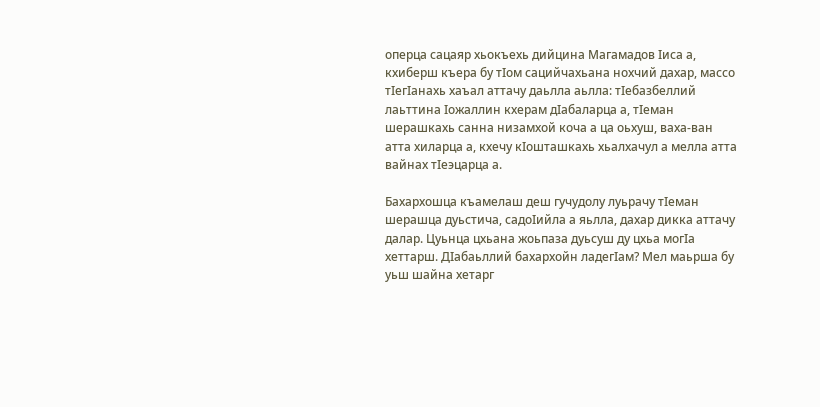оперца сацаяр хьокъехь дийцина Магамадов Iиса а, кхиберш къера бу тIом сацийчахьана нохчий дахар, массо тIегIанахь хаъал аттачу даьлла аьлла: тIебазбеллий лаьттина Iожаллин кхерам дIабаларца а, тIеман шерашкахь санна низамхой коча а ца оьхуш, ваха-ван атта хиларца а, кхечу кIошташкахь хьалхачул а мелла атта вайнах тIеэцарца а.

Бахархошца къамелаш деш гучудолу луьрачу тIеман шерашца дуьстича, садоIийла а яьлла, дахар дикка аттачу далар. Цуьнца цхьана жоьпаза дуьсуш ду цхьа могIа хеттарш. ДIабаьллий бахархойн ладегIам? Мел маьрша бу уьш шайна хетарг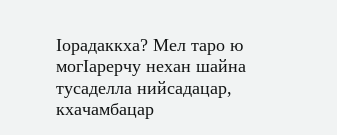Iорадаккха? Мел таро ю могIарерчу нехан шайна тусаделла нийсадацар, кхачамбацар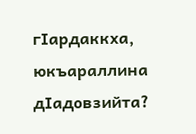гIардаккха, юкъараллина дIадовзийта?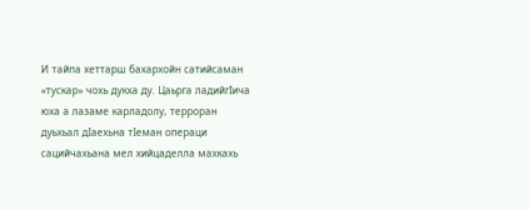И тайпа хеттарш бахархойн сатийсаман «тускар» чохь дукха ду. Цаьрга ладийгIича юха а лазаме карладолу, терроран дуьхьал дIаехьна тIеман операци сацийчахьана мел хийцаделла махкахь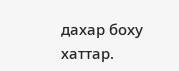дахар боху хаттар.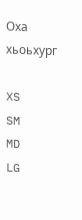Оха хьоьхург

XS
SM
MD
LG